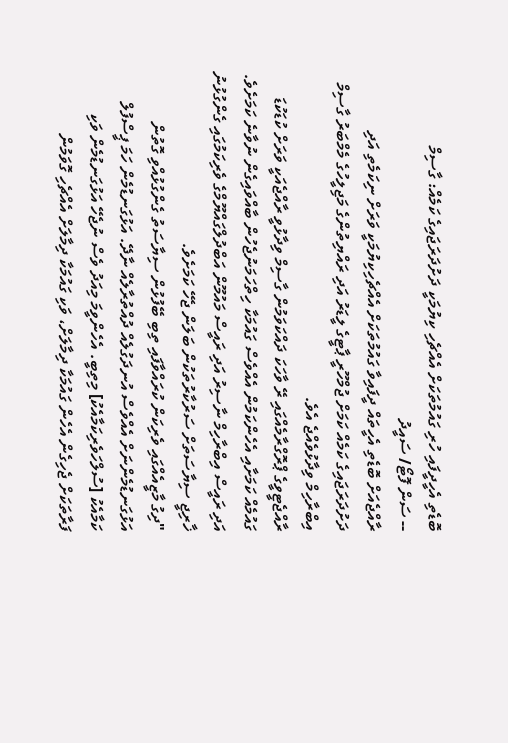ބޮޑެތި އެހީދީފައި ހުރި ގައުމުތަކަށް އެއްޗެހި ކިޔުމަކީ ދަށުދަރަޖައިގެ ކަމެއް: ގާސިމް
-- ސަން ފޮޓޯ/ ސައީދު
ރާއްޖެއަށް ބޮޑެތި އެހީތައް ދީފައިވާ ގައުމުތަކަށް އެއްޗެހިކިޔުމަކީ ވަރަށް ނިކަމެތި އަދި ދަށުދަރަޖައިގެ ކަމެއް ކަމަށް ޖުމްހޫރީ ޕާޓީގެ ލީޑަރު އަދި ރައްޔިތުންގެ މަޖިލީހުގެ މެމްބަރު ގާސިމް އިބްރާހިމް ވިދާޅުވެއްޖެ އެވެ.
ރާއްޖެޓީވީގެ ޕްރޮގްރާމެއްގައި ރޭ ވާހަކަ ދައްކަވަމުން ގާސިމް ވިދާޅުވީ ރާއްޖެއަކީ ވަރަށް ކުޑަކުޑަ ގައުމެއް ކަމަށާއި އެހެންކަމުން އެއްވެސް ގައުމަކާ ހިތްހަމަނުޖެހުން ބާއްވައިގެން ނުވާނެ ކަމަށެވެ.
އަދި ރައީސް އިބްރާހިމް ނާސިރު އަދި ރައީސް މައުމޫން އަބްދުލްގައްޔޫމްގެ ވެރިކަމުގައި ގެންގުޅުނު ޚާރިޖީ ސިޔާސަތަށް ސަރުކާރުތަކުން ބަލަން ޖެހޭ ކަމަށެވެ.
"ދިގު މާޒީއެއްގައި ވެރިކަން ކުރައްވާފައި ތިބި ބޭފުޅުން ސިޔާސަތު ގެންގުޅުއްވި ގޮތުން އަޅުގަނޑުމެންނަށް އެއްވެސް އުނދަގުލެއް ދުއްތުރާލެއް ނާދޭ. އަޅުގަނޑުމެން ހަމަ ޕީސްފުލް ކަމާއެކު [ސުލްހަވެރިކަމާއެކު] މިތިބީ. އެހެންވީމަ މިއަދު ވެސް ނުޖެހޭ އަޅުގަނޑުމެން ވަކި ފަރާތަކަށް ޖެހިގެން އެހެން ގައުމަކާ ދިމާލަށް، ވަކި ގައުމަކާ ދިމާލަށް އެއްޗެހި ގޮވަމުން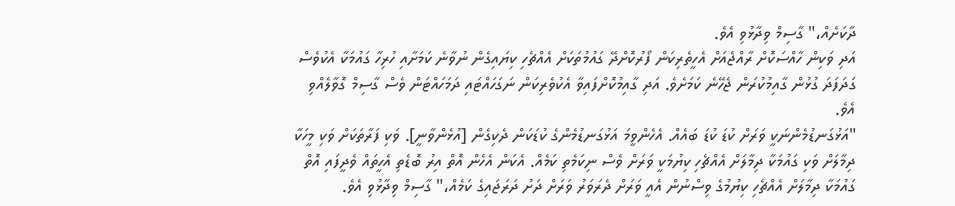ދާކަށެއް،" ގާސިމް ވިދާޅުވި އެވެ.
އަދި ވަކިން ހާއްސަކޮށް ރާއްޖެއަށް އެހީތެރިކަން ފޯރުކޮށްދޭ ގައުމުތަކަށް އެއްޗެހި ކިޔައިގެން ނުވާނެ ކަމަށާއި ހުރިހާ ގައުމަކާ އެކުވެސް ގަދަފަދަ ގުޅުން ގާއިމުކުރަން ޖެހޭނެ ކަމަށެވެ. އަދި ގާއިމުކޮށްފައިވާ އެކުވެރިކަން ނަގަހައްޓައި ދަމަހައްޓަން ވެސް ގާސިމް ގޮވާލެއްވި އެވެ.
"އަޅުގަނޑުމެންނަކީ ވަރަށް ކުޑަ ކުޑަ ބައެއް. އެހެންވީމަ އަޅުގަނޑުމެންގެ ކުޑަކަން ދެކިގެން [އުޅެންވާނީ]. ވަކި ފަރާތަކަށް ވަކި މީހަކާ ދިމާލަށް ވަކި ގައުމަކާ ދިމާލަށް އެއްޗެހި ކިޔުމަކީ ވަރަށް ވެސް ނިކަމެތި ކަމެއް. އެކަން އެހެން އޮތް އިރު ބޮޑެތި އެހީތައް ވެދީފައި އޮތް ގައުމަކާ ދިމާލަށް އެއްޗެހި ކިޔުމުގެ ވިސްނުން އެއީ ވަރަށް ދެރަވަރު ވަރަށް ދަށު ދަރަޖައިގެ ކަމެއް،" ގާސިމް ވިދާޅުވި އެވެ.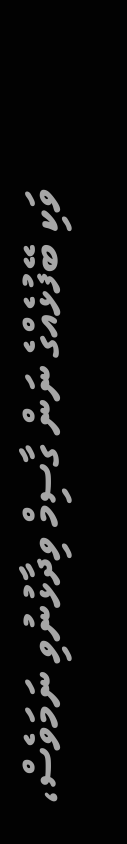ވަކި ބޭފުޅެއްގެ ނަން ގާސިމް ވިދާޅުނުވި ނަމަވެސް،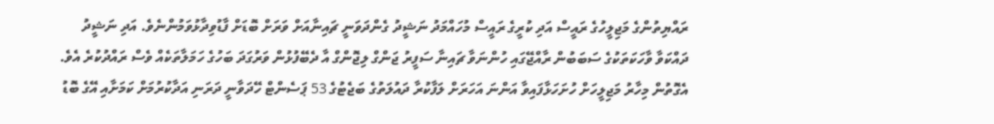ރައްޔިތުންގެ މަޖިލީހުގެ ރައީސް އަދި ކުރީގެ ރައީސް މުހައްމަދު ނަޝީދު ގެންދަވަނީ ޗައިނާއަށް ވަރަށް ބޮޑަށް ފާޑުވިދާޅުވަމުންނެވެ. އަދި ނަޝީދު ދައްކަވާ ވާހަކަތަކުގެ ސަބަބުން ރާއްޖޭގައި ހުންނަވާ ޗައިނާ ސަފީރު ޖަންގް ލިޖޮންގް އާ ދެބޭފުޅުން ވަރުގަދަ ބަހުގެ ހަމަލާތަކެއް ވެސް ރައްދުކުރެ އެވެ.
އެގޮތުން މިހާރު މަޖިލީހަށް ހުށަހަޅާފައިވާ އަންނަ އަހަރަށް ލަފާކުރާ ދައުލަތުގެ ބަޖެޓުގެ 53 ޕަސެންޓް ހޭދަވާނީ ދަރަނި އަދާކުރުމަށް ކަމަށާއި އޭގެ ބޮޑު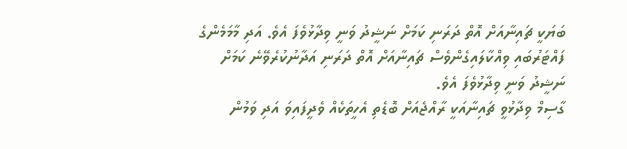ބަޔަކީ ޗައިނާއަށް އޮތް ދަރަނި ކަމަށް ނަޝީދު ވަނީ ވިދާޅުވެފަ އެވެ. އަދި މާމަމެންގެ ފައްޓަރުބައި ވިއްކާލައިގެންވެސް ޗައިނާއަށް އޮތް ދަރަނި އަދާނުކުރެވޭނެ ކަމަށް ނަޝީދު ވަނީ ވިދާޅުވެފަ އެވެ.
ގާސިމް ވިދާޅުވީ ޗައިނާއަކީ ރާއްޖެއަށް ބޮޑެތި އެހީތަކެއް ވެދީފައިވަ އަދި ވަމުން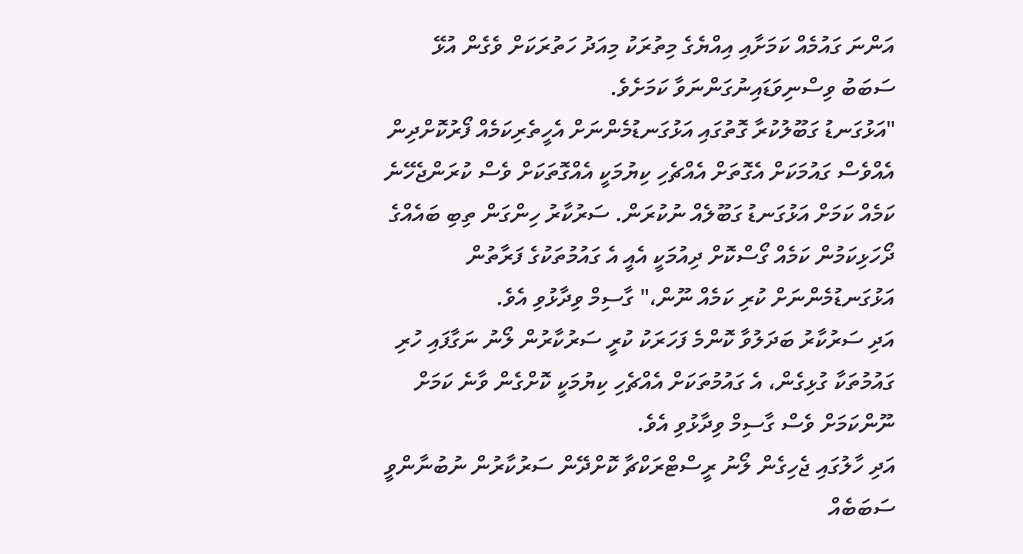އަންނަ ގައުމެއް ކަމަށާއި އިއްޔެގެ މިތުރަކު މިއަދު ހަތުރަކަށް ވެގެން އުޅޭ ސަބަބު ވިސްނިވަޑައިނުގަންނަވާ ކަމަށެވެ.
"އަޅުގަނޑު ގަބޫލުކުރާ ގޮތުގައި އަޅުގަނޑުމެންނަށް އެހީތެރިކަމެއް ފޯރުކޮށްދިން އެއްވެސް ގައުމަކަށް އެގޮތަށް އެއްޗެހި ކިޔުމަކީ އެއްގޮތަކަށް ވެސް ކުރަންޖެހޭނެ ކަމެއް ކަމަށް އަޅުގަނޑު ގަބޫލެއް ނުކުރަން. ސަރުކާރު ހިންގަން ތިބި ބައެއްގެ ދޯހަޅިކަމުން ކަމެއް ގޯސްކޮށް ދިއުމަކީ އެއީ އެ ގައުމުތަކުގެ ފަރާތުން އަޅުގަނޑުމެންނަށް ކުރި ކަމެއް ނޫން،" ގާސިމް ވިދާޅުވި އެވެ.
އަދި ސަރުކާރު ބަދަލުވާ ކޮންމެ ފަހަރަކު ކުރީ ސަރުކާރުން ލޯނު ނަގާފައި ހުރި ގައުމުތަކާ ގުޅިގެން، އެ ގައުމުތަކަށް އެއްޗެހި ކިޔުމަކީ ކޮށްގެން ވާނެ ކަމަށް ނޫންކަމަށް ވެސް ގާސިމް ވިދާޅުވި އެވެ.
އަދި ހާލުގައި ޖެހިގެން ލޯނު ރީސްޓްރަކްޗާ ކޮށްދޭން ސަރުކާރުން ނުބުނާންވީ ސަބަބެއް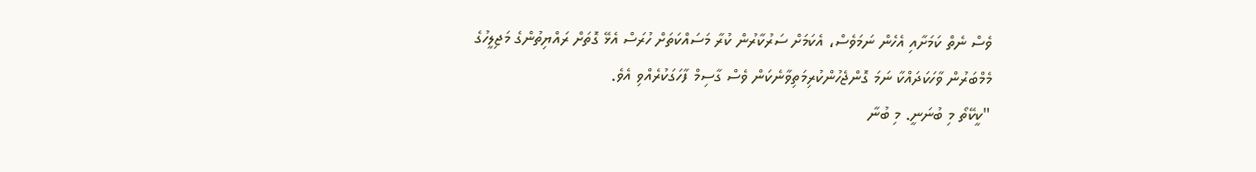ވެސް ނެތް ކަމަށާއި އެހެން ނަމަވެސް، އެކަމަށް ސަރުކާރުން ކުރާ މަސައްކަތަށް ހުރަސް އެޅޭ ގޮތަށް ރައްޔިތުންގެ މަޖިލީހުގެ މެމްބަރުން ވާހަކަދައްކާ ނަމަ ގޮންޖެހުންކުރިމަތިވާނެކަން ވެސް ގާސިމް ފާހަގަކުރެއްވި އެވެ.
"ކީކޭތޯ މި ބުނަނީ. މި ބުނާ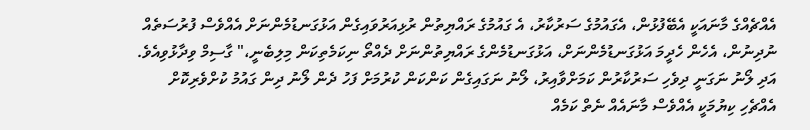އެއްޗެއްގެ މާނައަކީ އެބޭފުޅުން، އެގައުމުގެ ސަރުކާރު، އެ ގައުމުގެ ރައްޔިތުން ރުޅިއަރުވައިގެން އަޅުގަނޑުމެންނަށް އެއްވެސް ފުރުސަތެއް ނުދިނުން، އެހެން ހެދީމަ އަޅުގަނޑުމެންނަށް، އަޅުގަނޑުމެންގެ ރައްޔިތުންނަށް ދެއްތޯ ނިކަމެތިކަން މިލިބެނީ،" ގާސިމް ވިދާޅުވިއެވެ.
އަދި ލޯނު ނަގަނީ ދިވެހި ސަރުކާރުން ކަމަށްވާއިރު، ލޯނު ނަގައިގެން ކަންކަން ކުރުމަށް ފަހު ދެން ލޯނު ދިން ގައުމު ކުށްވެރިކޮށް އެއްޗެހި ކިޔުމަކީ އެއްވެސް މާނައެއް ނެތް ކަމެއް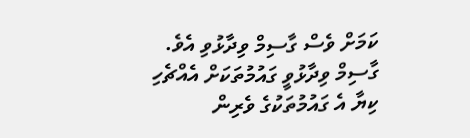ކަމަށް ވެސް ގާސިމް ވިދާޅުވި އެވެ.
ގާސިމް ވިދާޅުވީ ގައުމުތަކަށް އެއްޗެހި ކިޔާ އެ ގައުމުތަކުގެ ވެރިން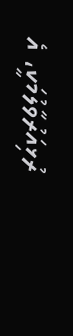ރުޅިއަރުވާލުމަކީ، އެ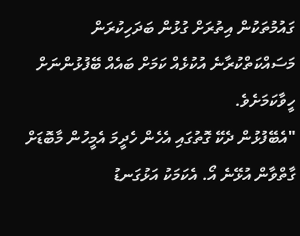ގައުމުތަކުން އިތުރަށް ގުޅުން ބަދަހިކުރަން މަސައްކަތްކުރާނެ އުކުޅެއް ކަމަށް ބައެއް ބޭފުޅުންނަށް ހީވާކަމަށެވެ.
"އެބޭފުޅުން ދެކޭ ގޮތުގައި އެހެން ހެދީމަ އެމީހުން މާބޮޑަށް ގާތްވާން އުޅޭނެ އޯ. އެކަމަކު އަޅުގަނޑު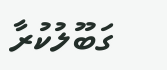ގަބޫލުކުރާ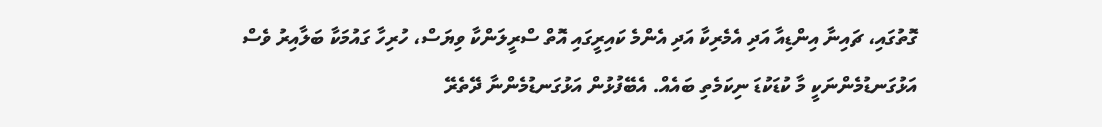ގޮތުގައި، ޗައިނާ އިންޑިއާ އަދި އެމެރިކާ އަދި އެންމެ ކައިރީގައި އޮތް ސްރީލަންކާ ވިޔަސް، ހުރިހާ ގައުމަކާ ބަލާއިރު ވެސް އަޅުގަނޑުމެންނަކީ މާ ކުޑަކުޑަ ނިކަމެތި ބައެއް. އެބޭފުޅުން އަޅުގަނޑުމެންނާ ދޭތެރޭ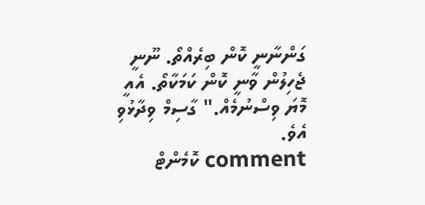ގަންނާނީ ކޮން ބިރެއްތޯ. ނޫނީ ޖެހިލުން ވާނީ ކޮން ކަމަކާތޯ. އެއީ މޮޔަ ވިސްނުމެއް." ގާސިމް ވިދާޅުވި އެވެ.
comment ކޮމެންޓް